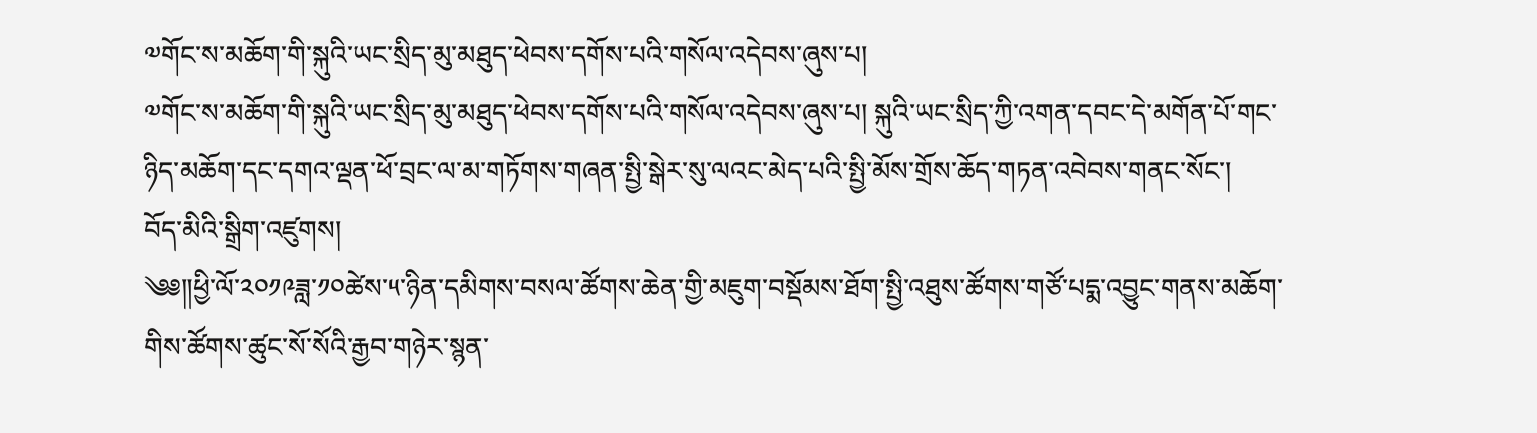༧གོང་ས་མཆོག་གི་སྐུའི་ཡང་སྲིད་མུ་མཐུད་ཕེབས་དགོས་པའི་གསོལ་འདེབས་ཞུས་པ།
༧གོང་ས་མཆོག་གི་སྐུའི་ཡང་སྲིད་མུ་མཐུད་ཕེབས་དགོས་པའི་གསོལ་འདེབས་ཞུས་པ། སྐུའི་ཡང་སྲིད་ཀྱི་འགན་དབང་དེ་མགོན་པོ་གང་ཉིད་མཆོག་དང་དགའ་ལྡན་ཕོ་བྲང་ལ་མ་གཏོགས་གཞན་སྤྱི་སྒེར་སུ་ལའང་མེད་པའི་སྤྱི་མོས་གྲོས་ཆོད་གཏན་འབེབས་གནང་སོང་།
བོད་མིའི་སྒྲིག་འཛུགས།
༄༅༎ཕྱི་ལོ་༢༠༡༩ཟླ་༡༠ཚེས་༥་ཉིན་དམིགས་བསལ་ཚོགས་ཆེན་གྱི་མཇུག་བསྡོམས་ཐོག་སྤྱི་འཐུས་ཚོགས་གཙོ་པདྨ་འབྱུང་གནས་མཆོག་གིས་ཚོགས་ཚུང་སོ་སོའི་རྒྱབ་གཉེར་སྙན་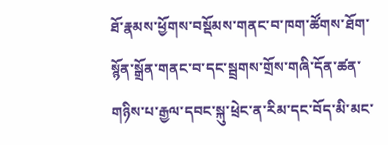ཐོ་རྣམས་ཕྱོགས་བསྡོམས་གནང་བ་ཁག་ཚོགས་ཐོག་སྙོན་སྒྲོན་གནང་བ་དང་སྦྲགས་གྲོས་གཞི་དོན་ཚན་གཉིས་པ་རྒྱལ་དབང་སྐུ་ཕྲེང་ན་རིམ་དང་བོད་མི་མང་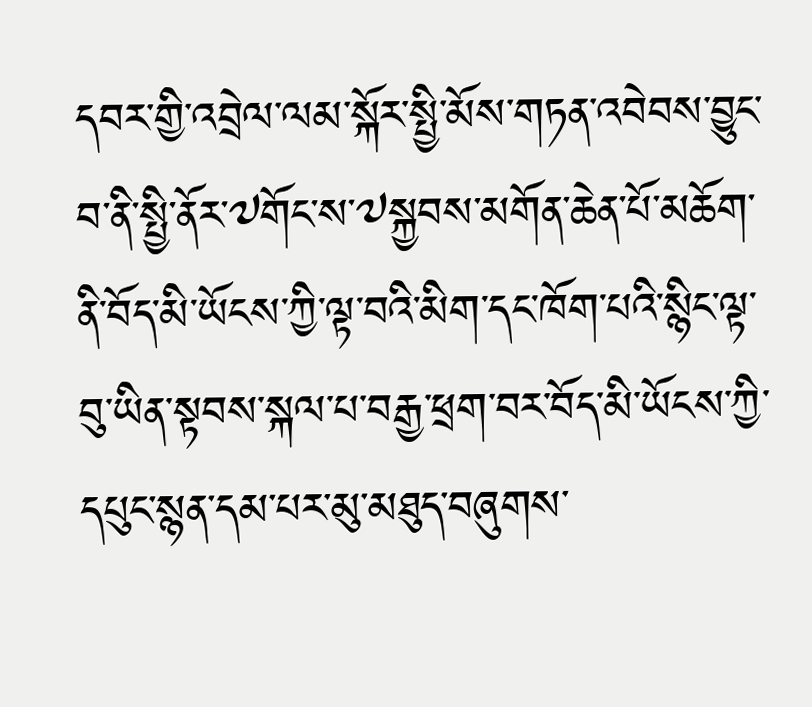དབར་གྱི་འབྲེལ་ལམ་སྐོར་སྤྱི་མོས་གཏན་འབེབས་བྱུང་བ་ནི་སྤྱི་ནོར་༧གོང་ས་༧སྐྱབས་མགོན་ཆེན་པོ་མཆོག་ནི་བོད་མི་ཡོངས་ཀྱི་ལྟ་བའི་མིག་དང་ཁོག་པའི་སྙིང་ལྟ་བུ་ཡིན་སྟབས་སྐལ་པ་བརྒྱ་ཕྲག་བར་བོད་མི་ཡོངས་ཀྱི་དཔུང་སྙན་དམ་པར་མུ་མཐུད་བཞུགས་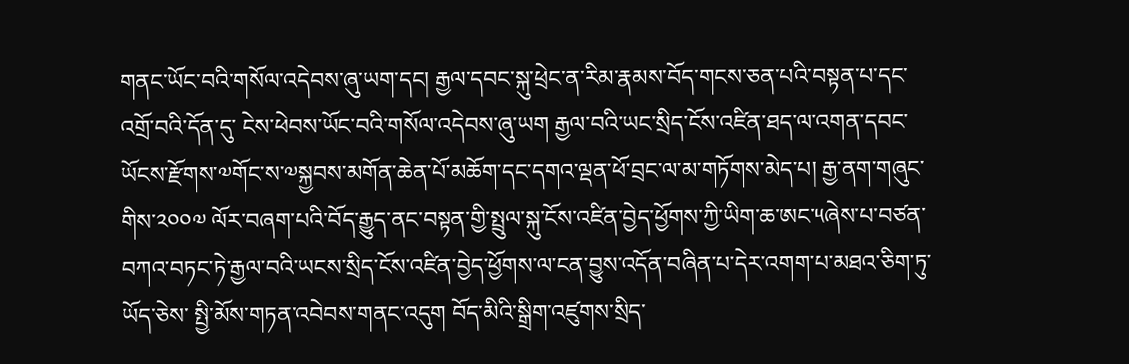གནང་ཡོང་བའི་གསོལ་འདེབས་ཞུ་ཡག་དང། རྒྱལ་དབང་སྐུ་ཕྲེང་ན་རིམ་རྣམས་བོད་གངས་ཅན་པའི་བསྟན་པ་དང་འགྲོ་བའི་དོན་དུ་ ངེས་ཕེབས་ཡོང་བའི་གསོལ་འདེབས་ཞུ་ཡག རྒྱལ་བའི་ཡང་སྲིད་ངོས་འཛིན་ཐད་ལ་འགན་དབང་ཡོངས་རྫོགས་༧གོང་ས་༧སྐྱབས་མགོན་ཆེན་པོ་མཆོག་དང་དགའ་ལྡན་ཕོ་བྲང་ལ་མ་གཏོགས་མེད་པ། རྒྱ་ནག་གཞུང་གིས་༢༠༠༧ ལོར་བཞག་པའི་བོད་རྒྱུད་ནང་བསྟན་གྱི་སྤྲུལ་སྐུ་ངོས་འཛིན་བྱེད་ཕྱོགས་ཀྱི་ཡིག་ཆ་ཨང་༥ཞེས་པ་བཙན་བཀའ་བཏང་ཏེ་རྒྱལ་བའི་ཡངས་སྲིད་ངོས་འཛིན་བྱེད་ཕྱོགས་ལ་ངན་བྱུས་འདོན་བཞིན་པ་དེར་འགག་པ་མཐའ་ཅིག་ཏུ་ཡོད་ཅེས་ སྤྱི་མོས་གཏན་འབེབས་གནང་འདུག བོད་མིའི་སྒྲིག་འཛུགས་སྲིད་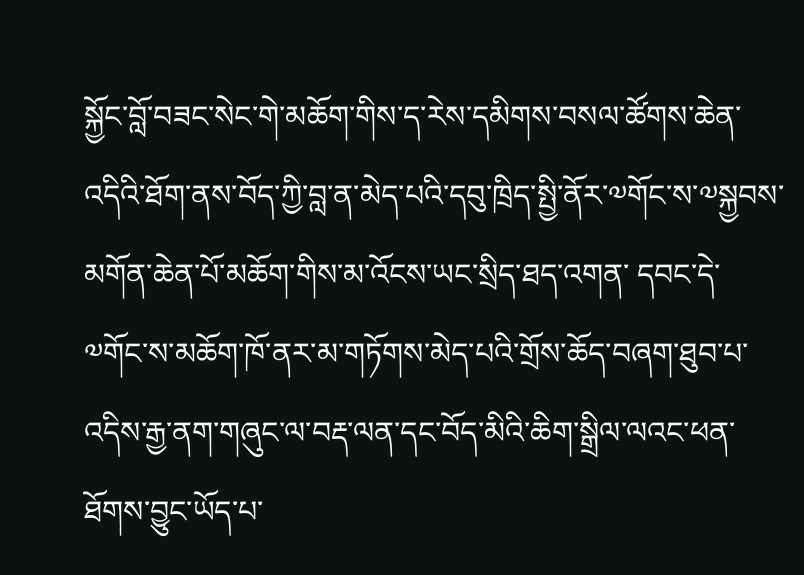སྐྱོང་བློ་བཟང་སེང་གེ་མཆོག་གིས་ད་རེས་དམིགས་བསལ་ཚོགས་ཆེན་འདིའི་ཐོག་ནས་བོད་ཀྱི་བླ་ན་མེད་པའི་དབུ་ཁྲིད་སྤྱི་ནོར་༧གོང་ས་༧སྐྱབས་མགོན་ཆེན་པོ་མཆོག་གིས་མ་འོངས་ཡང་སྲིད་ཐད་འགན་ དབང་དེ་༧གོང་ས་མཆོག་ཁོ་ནར་མ་གཏོགས་མེད་པའི་གྲོས་ཆོད་བཞག་ཐུབ་པ་འདིས་རྒྱ་ནག་གཞུང་ལ་བརྡ་ལན་དང་བོད་མིའི་ཆིག་སྒྲིལ་ལའང་ཕན་ཐོགས་བྱུང་ཡོད་པ་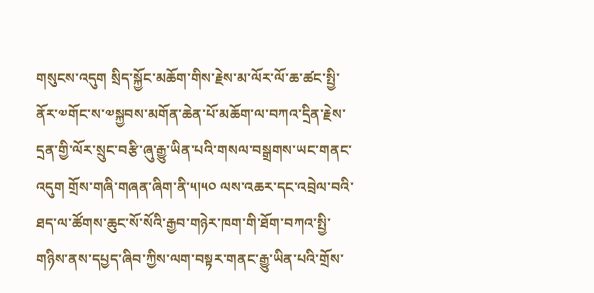གསུངས་འདུག སྲིད་སྐྱོང་མཆོག་གིས་རྗེས་མ་ལོར་ལོ་ཆ་ཚང་སྤྱི་ནོར་༧གོང་ས་༧སྐྱབས་མགོན་ཆེན་པོ་མཆོག་ལ་བཀའ་དྲིན་རྗེས་དྲན་གྱི་ལོར་སྲུང་བརྩི་ཞུ་རྒྱུ་ཡིན་པའི་གསལ་བསྒྲགས་ཡང་གནང་འདུག གྲོས་གཞི་གཞན་ཞིག་ནི་༥།༥༠ ལས་འཆར་དང་འབྲེལ་བའི་ཐད་ལ་ཚོགས་ཆུང་སོ་སོའི་རྒྱབ་གཉེར་ཁག་གི་ཐོག་བཀའ་སྤྱི་གཉིས་ནས་དཔྱད་ཞིབ་ཀྱིས་ལག་བསྟར་གནང་རྒྱུ་ཡིན་པའི་གྲོས་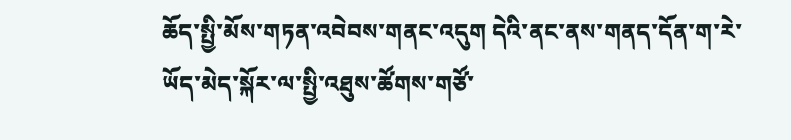ཆོད་སྤྱི་མོས་གཏན་འབེབས་གནང་འདུག དེའི་ནང་ནས་གནད་དོན་ག་རེ་ཡོད་མེད་སྐོར་ལ་སྤྱི་འཐུས་ཚོགས་གཙོ་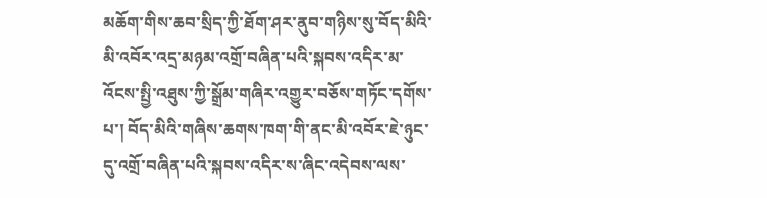མཆོག་གིས་ཆབ་སྲིད་ཀྱི་ཐོག་ཤར་ནུབ་གཉིས་སུ་བོད་མིའི་མི་འབོར་འདྲ་མཉམ་འགྲོ་བཞིན་པའི་སྐབས་འདིར་མ་འོངས་སྤྱི་འཐུས་ཀྱི་སྒྲོམ་གཞིར་འགྱུར་བཅོས་གཏོང་དགོས་པ་། བོད་མིའི་གཞིས་ཆགས་ཁག་གི་ནང་མི་འབོར་ཇེ་ཉུང་དུ་འགྲོ་བཞིན་པའི་སྐབས་འདིར་ས་ཞིང་འདེབས་ལས་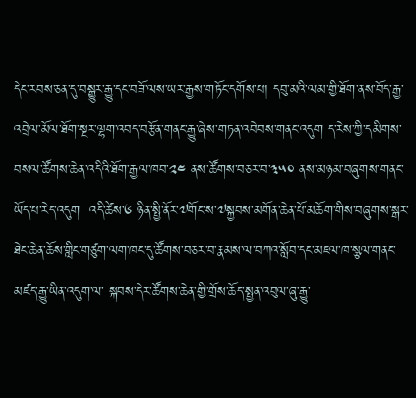དེང་རབས་ཅན་དུ་བསྒྱུར་རྒྱུ་དང་བཟོ་ལས་ཡར་རྒྱས་གཏོང་དགོས་པ། དབུ་མའི་ལམ་གྱི་ཐོག་ནས་བོད་རྒྱ་འབྲེལ་མོལ་ཐོག་སྔར་ལྷག་འབད་བརྩོན་གནང་རྒྱུ་ཞེས་གཏན་འབེབས་གནང་འདུག ད་རེས་ཀྱི་དམིགས་བསལ་ཚོགས་ཆེན་འདིའི་ཐོག་རྒྱལ་ཁབ་༢༤ ནས་ཚོགས་བཅར་བ་༣༥༠ ནས་མཉམ་བཞུགས་གནང་ཡོད་པ་རེད་འདུག  འདི་ཚེས་༦ ཉིན་སྤྱི་ནོར་༧གོང་ས་༧སྐྱབས་མགོན་ཆེན་པོ་མཆོག་གིས་བཞུགས་སྒར་ཐེང་ཆེན་ཆོས་གླིང་གཙུག་ལག་ཁང་དུ་ཚོགས་བཅར་བ་རྣམས་ལ་བཀའ་སློབ་དང་མཇལ་ཁ་སྩལ་གནང་མཛད་རྒྱུ་ཡིན་འདུག་ལ་ སྐབས་དེར་ཚོགས་ཆེན་གྱི་གྲོས་ཆོད་སྤྱན་འབུལ་ཞུ་རྒྱུ་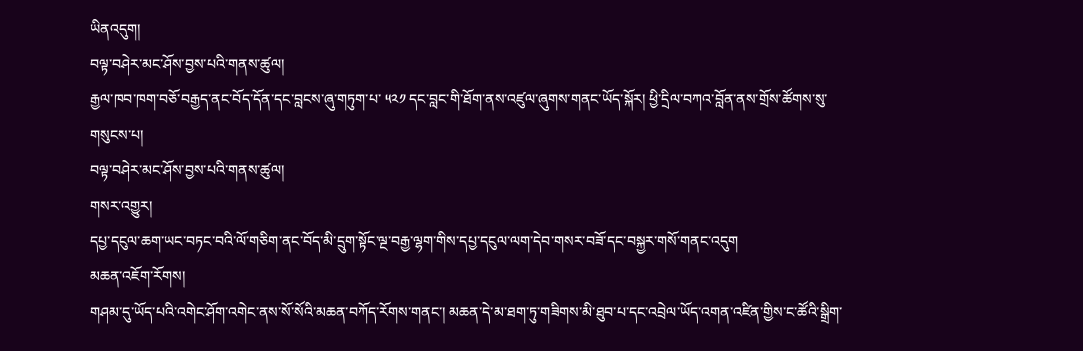ཡིནའདུག།
བལྟ་བཤེར་མང་ཤོས་བྱས་པའི་གནས་ཚུལ།
རྒྱལ་ཁབ་ཁག་བཅོ་བརྒྱད་ནང་བོད་དོན་དང་བླངས་ཞུ་གཏུག་པ་ ༥༢༡ དང་བླང་གི་ཐོག་ནས་འཛུལ་ཞུགས་གནང་ཡོད་སྐོར། ཕྱི་དྲིལ་བཀའ་བློན་ནས་གྲོས་ཚོགས་སུ་གསུངས་པ།
བལྟ་བཤེར་མང་ཤོས་བྱས་པའི་གནས་ཚུལ།
གསར་འགྱུར།
དཔྱ་དངུལ་ཆག་ཡང་བཏང་བའི་ལོ་གཅིག་ནང་བོད་མི་དྲུག་སྟོང་ལྔ་བརྒྱ་ལྷག་གིས་དཔྱ་དངུལ་ལག་དེབ་གསར་བཟོ་དང་བསྐྱར་གསོ་གནང་འདུག
མཆན་འཇོག་རོགས།
གཤམ་དུ་ཡོད་པའི་འགེང་ཤོག་འགེང་ནས་སོ་སོའི་མཆན་བཀོད་རོགས་གནང་། མཆན་དེ་མ་ཐག་ཏུ་གཟིགས་མི་ཐུབ་པ་དང་འབྲེལ་ཡོད་འགན་འཛིན་གྱིས་ང་ཚོའི་སྒྲིག་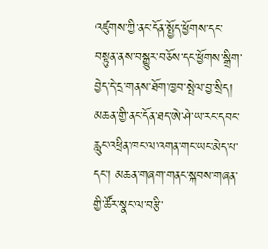འཛུགས་ཀྱི་ནང་དོན་སྤྱོད་ཕྱོགས་དང་བསྟུན་ནས་བསྒྱུར་བཅོས་དང་ཕྱོགས་སྒྲིག་བྱེད་དེ་དྲ་གནས་ཐོག་ཁྱབ་སྤེལ་བྱ་སྲིད། མཆན་གྱི་ནང་དོན་ཐད་ཨེ་ཤེ་ཡ་རང་དབང་རླུང་འཕྲིན་ཁང་ལ་འགན་གང་ཡང་མེད་པ་དང་། མཆན་གཞག་གནང་སྐབས་གཞན་གྱི་ཚོར་སྣང་ལ་བརྩི་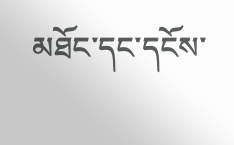མཐོང་དང་དངོས་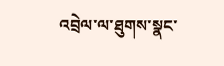འབྲེལ་ལ་ཐུགས་སྣང་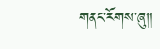གནང་རོགས་ཞུ༎